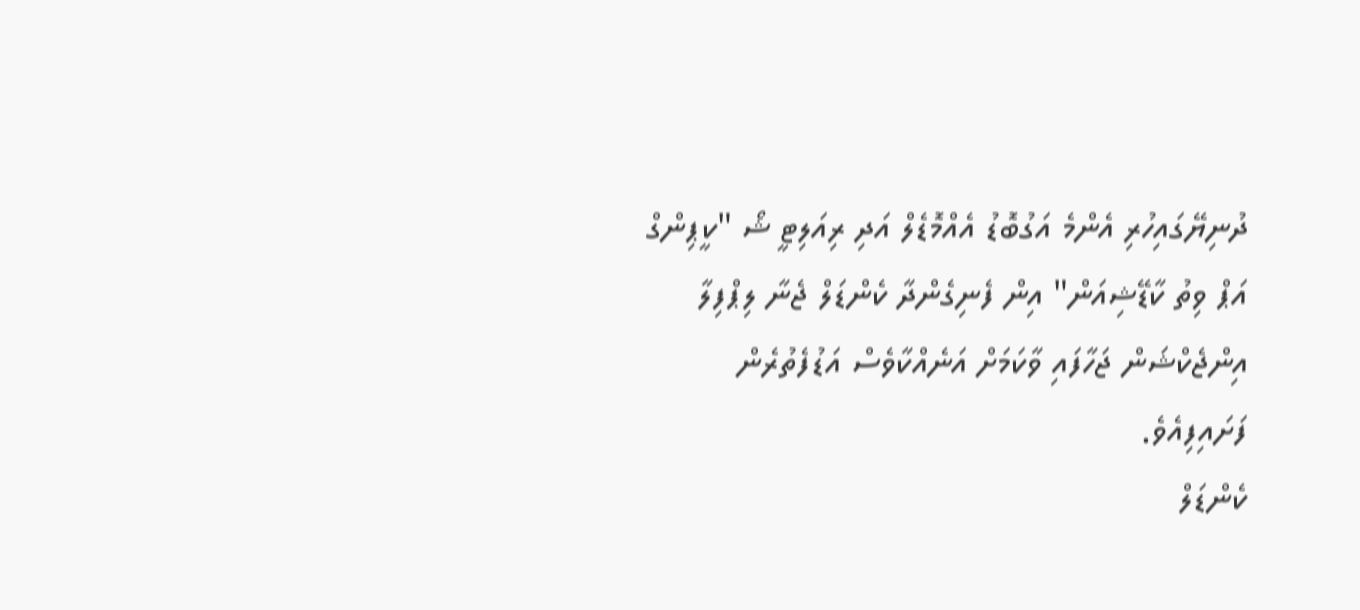ދުނިޔޭގައިހުރި އެންމެ އަގުބޮޑު އެއްމޮޑެލް އަދި ރިއަލިޓީ ޝޯ "ކީޕިންގް އަޕް ވިތު ކާޑޭޝިއަން" އިން ފެނިގެންދާ ކެންޑަލް ޖެނާ ލިޕްފިލާ އިންޖެކްޝަން ޖަހާފައި ވާކަމަށް އަނެއްކާވެސް އަޑުފެތުރެން ފަށައިފިއެވެ.
ކެންޑަލް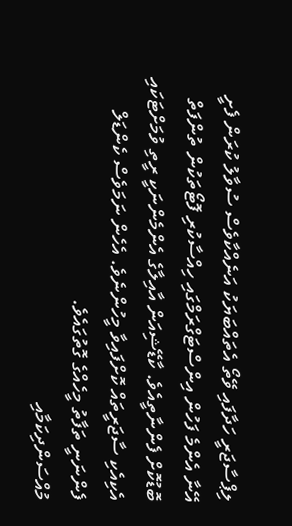ލިޕްސާޖަރީ ހަދާފައި ވޭތޯ އެތައްބަޔަކު އަނެއްކާވެސް ސުވާލު ކުރަން ފެށީ އޭނާ އެންމެ ފަހުން އިންސްޓަގްރަމްގައި ހިއްސާކުރި ފޮޓޯތަކުން ތުންފަތް ބޮޑުކޮށް ފެންނާތީއެވެ. ކާޑޭޝިއަން އާއިލާގެ އެންމެންނަކީ ރީތި ވުމަށްޓަކައި އެކިއެކި ސާޖަރީތައް ކޮށްފައިވާ މީހުންނެވެ. އެހެން ނަމަވެސް ކެންޑަލް ފެންނަނީ ތަފާތު މީހެއްގެ ގޮތުގައެވެ.
މުއްސަންދިކަމާއި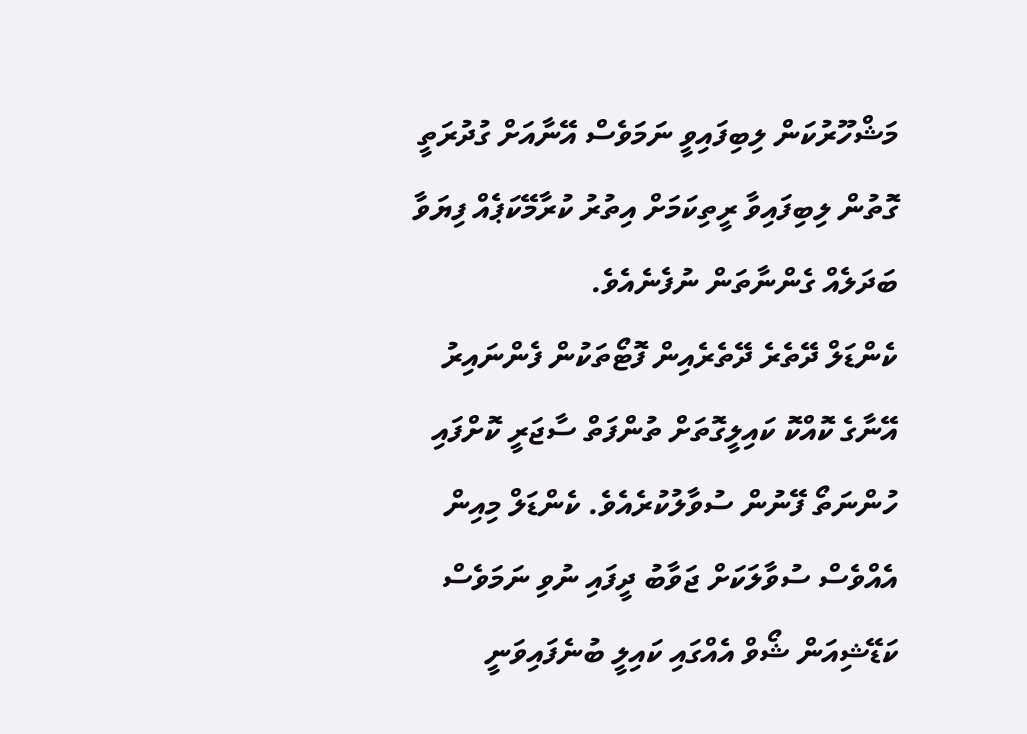މަޝްހޫރުކަން ލިބިފައިވީ ނަމަވެސް އޭނާއަށް ގުދުރަތީ ގޮތުން ލިބިފައިވާ ރީތިކަމަށް އިތުރު ކުރާމޭކަޕެއް ފިޔަވާ ބަދަލެއް ގެންނާތަން ނުފެނެއެވެ.
ކެންޑަލް ދޭތެރެ ދޭތެރެއިން ފޮޓޯތަކުން ފެންނައިރު އޭނާގެ ކޮއްކޮ ކައިލީގޮތަށް ތުންފަތް ސާޖަރީ ކޮށްފައި ހުންނަތޯ ފޭނުން ސުވާލުކުރެއެވެ. ކެންޑަލް މިއިން އެއްވެސް ސުވާލަކަށް ޖަވާބު ދީފައި ނުވި ނަމަވެސް ކަޑޭޝިއަން ޝޯވް އެއްގައި ކައިލީ ބުނެފައިވަނީ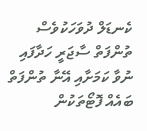ކެނޑަލް ދުވަހަކުވެސް ތުންފަތް ސާޖަރީ ހަދާފައި ނުވާ ކަމަށާއި އޭނާ ތުންފަތް ބައެއް ފޮޓޯތަކުން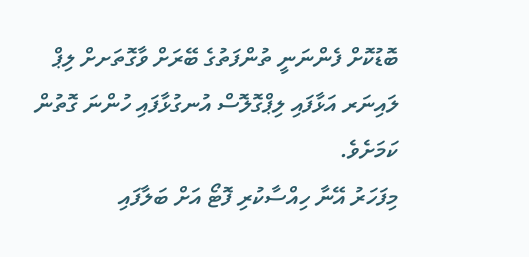ބޮޑުކޮށް ފެންނަނީ ތުންފަތުގެ ބޭރަށް ވާގޮތަށށް ލިޕް ލައިނަރ އަޅާފައި ލިޕްގޮލޮސް އުނގުޅާފައި ހުންނަ ގޮތުން ކަމަށެވެ.
މިފަހަރު އޭނާ ހިއްސާކުރި ފޮޓޯ އަށް ބަލާފައި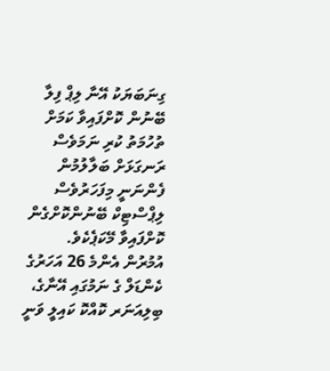ގިނަބަޔަކު އޭނާ ލިޕް ފިލާ ބޭނުން ކޮށްފައިވާ ކަމަށް ތުހުމަތު ކުރި ނަމަވެސް ރަނގަޅަށް ބަލާލުމުން ފެންނަނީ މިފަހަރުވެސް ލިޕްސްޓިކް ބޭނުންކޮށްގެން ކޮށްފައިވާ މޭކަޕެކެވެ.
އުމުރުން އެންމެ 26 އަހަރުގެ ކެންޑަލް ގެ ނަމުގައި އޭނާގެ، ބިލިއަނަރ ކޮއްކޮ ކައިލީ ވަނީ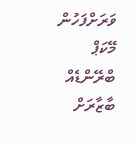ވަރަށްފަހުން މޭކަޕް ބްރޭންޑެއް ބާޒާރަށް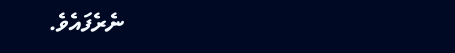ނެރެފައެވެ.